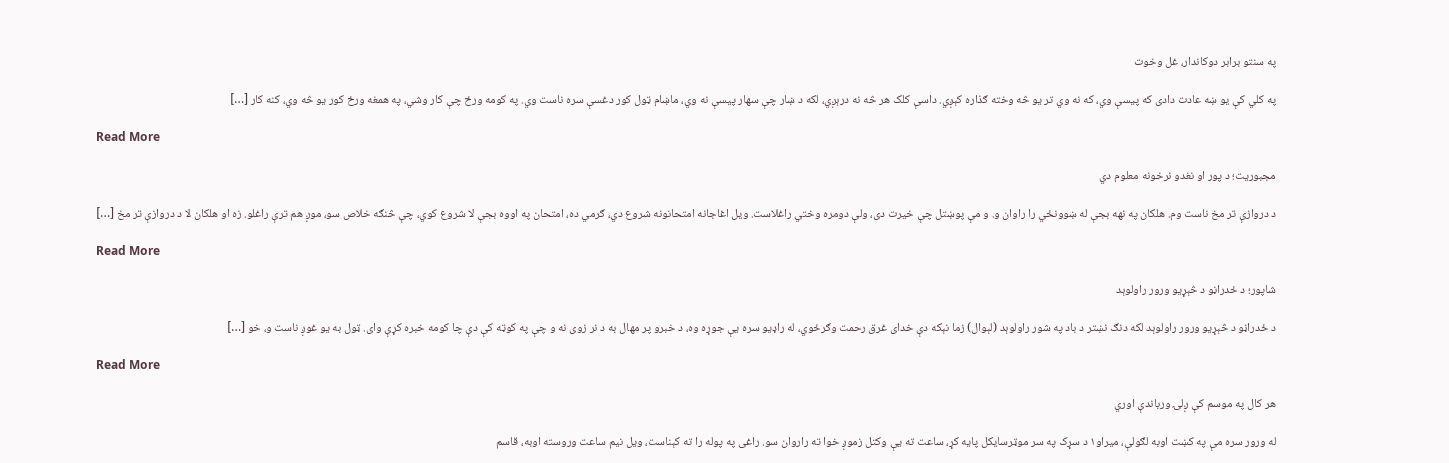په سنتو برابر دوکاندار، غل وخوت

په کلي کې یو ښه عادت دادی که پیسې وي، که نه وي تر یو څه وخته ګذاره کېږي. داسې کلک هر څه نه درېږي، لکه د ښار چې سهار پیسې نه وي، ماښام ټول کور دغسې سره ناست وي. په کومه ورځ چې کار وشي، په همغه ورځ کور یو څه وي، کنه کار […]

Read More

مجبوریت؛ د پور او نغدو نرخونه معلوم دي

د دروازې تر مخ ناست وم. هلکان په نهه بجې له ښوونځي را راوان و. و مې پوښتل چې خیرت دی، ولې دومره وختي راغلاست. ویل اغاجانه امتحانونه شروع دي، ګرمي ده، امتحان په اووه بجې لا شروع کوي، چې څنګه خلاص سو، موږ هم ترې راغلو. زه او هلکان لا د دروازې تر مخ […]

Read More

شاپور؛ د ځدراڼو د څېړیو ورور راولوېد

د ځدراڼو د څېړیو ورور راولوېد لکه دنګ نښتر د باد په شور راولوېد (لېوال) زما نېکه دې خدای غرق رحمت وګرځوي، له راډیو سره یې جوړه وه، د خبرو پر مهال به د نر زوی نه و چې په کوټه کې دې چا کومه خبره کړې وای. ټول به یو غوږ ناست و، خو […]

Read More

هر کال په موسم کې ږلۍ ورباندې اوري

له ورور سره مې په کښت اوبه لګولې، میراو۱ د سړک په سر موټرسایکل پایه کړ، ساعت ته یې وکتل زموږ خوا ته راروان سو. راغی په پوله را ته کېناست، ویل نیم ساعت وروسته اوبه، قاسم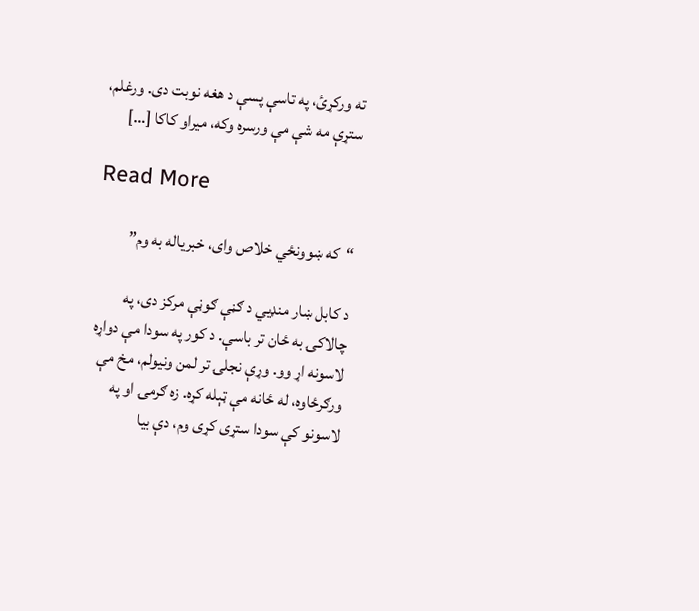ته ورکړئ، په تاسې پسې د هغه نوبت دی. ورغلم، ستړې مه شې مې ورسره وکه، میراو کاکا […]

Read More

“که ښوونځي خلاص وای، خبریاله به وم”

د کابل ښار منډيي د ګڼې ګوڼې مرکز دی، په چالاکۍ به ځان تر باسې. د کور په سودا مې دواړه لاسونه اړ وو. وړې نجلۍ تر لمن ونیولم، مخ مې ورګرځاوه، له ځانه مې ټېله کړه. زه ګرمۍ او په لاسونو کې سودا ستړی کړی وم، دې بیا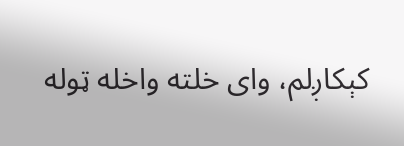کېکاږلم، وای خلته واخله ټوله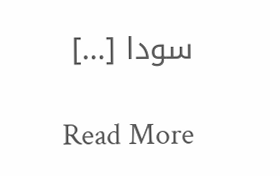سودا […]

Read More